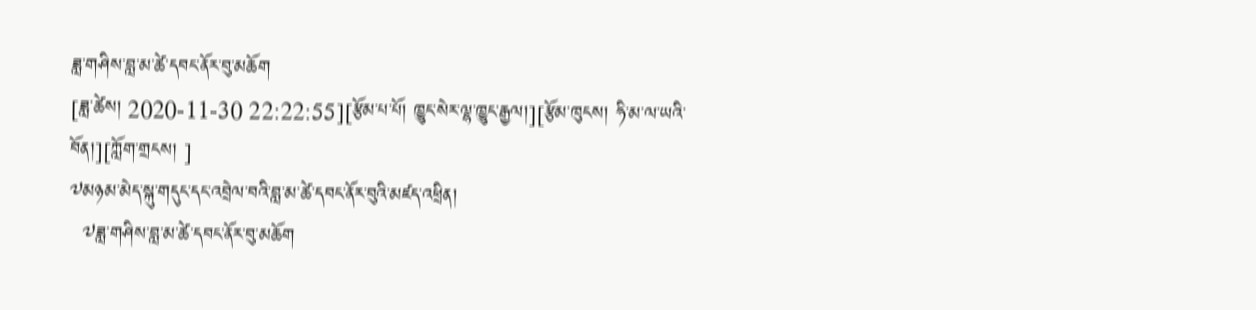ཟླ་གཤིས་བླ་མ་ཚེ་དབང་ནོར་བུ་མཆོག
[ཟླ་ཚེས། 2020-11-30 22:22:55][རྩོམ་པ་པོ། ཁྱུང་སེར་ལྷ་ཁྱུང་རྒྱལ།][རྩོམ་ཁུངས། ཧི་མ་ལ་ཡའི་བོན།][ཀློག་གྲངས། ]
༧མཉམ་མེད་སྐུ་གདུང་དང་འབྲེལ་བའི་བླ་མ་ཚེ་དབང་ནོར་བུའི་མཛད་འཕྲིན།
  ༧ཟླ་གཤིས་བླ་མ་ཚེ་དབང་ནོར་བུ་མཆོག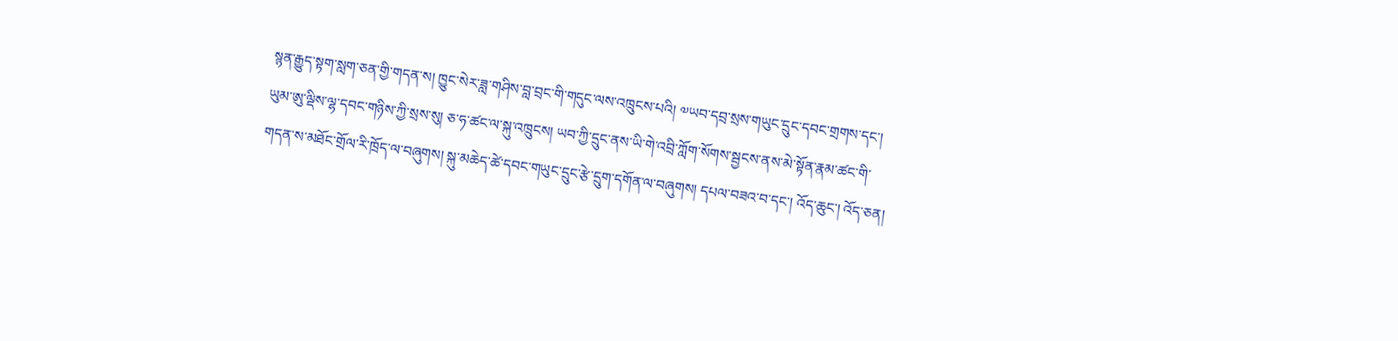སྙན་རྒྱུད་སྟག་སླག་ཅན་གྱི་གདན་ས། ཁྱུང་སེར་ཟླ་གཤིས་བླ་བྲང་གི་གདུང་ལས་འཁྲུངས་པའི། ༧ཡབ་དབྲ་སྲས་གཡུང་དྲུང་དབང་གྲགས་དང་། ཡུམ་ཨུ་ལྡིས་ལྷ་དབང་གཉིས་ཀྱི་སྲས་སུ། ཅ་ཧ་ཚང་ལ་སྐུ་འཁྲུངས། ཡབ་ཀྱི་དྲུང་ནས་ཡི་གེ་འབྲི་ཀློག་སོགས་སྦྱངས་ནས་མེ་སྟོན་རྣམ་ཚང་གི་གདན་ས་མཐོང་གྲོལ་རི་ཁྲོད་ལ་བཞུགས། སྐུ་མཆེད་ཚེ་དབང་གཡུང་དྲུང་རྩེ་དྲུག་དགོན་ལ་བཞུགས། དཔལ་བཟའ་བ་དང་། འོད་ཆུང་། འོད་ཅན།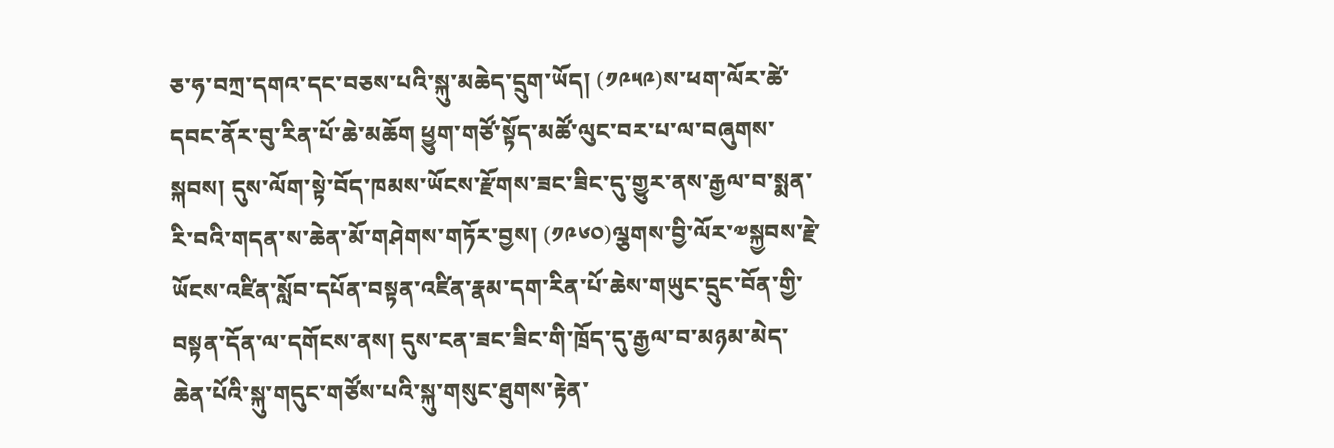ཅ་ཧ་བཀྲ་དགའ་དང་བཅས་པའི་སྐུ་མཆེད་དྲུག་ཡོད། (༡༩༥༩)ས་ཕག་ལོར་ཚེ་དབང་ནོར་བུ་རིན་པོ་ཆེ་མཆོག ཕྱུག་གཙོ་སྟོད་མཚོ་ལུང་བར་པ་ལ་བཞུགས་སྐབས། དུས་ལོག་སྟེ་བོད་ཁམས་ཡོངས་རྫོགས་ཟང་ཟིང་དུ་གྱུར་ནས་རྒྱལ་བ་སྨན་རི་བའི་གདན་ས་ཆེན་མོ་གཤེགས་གཏོར་བྱས། (༡༩༦༠)ལྕགས་བྱི་ལོར་༧སྐྱབས་རྗེ་ཡོངས་འཛིན་སློབ་དཔོན་བསྟན་འཛིན་རྣམ་དག་རིན་པོ་ཆེས་གཡུང་དྲུང་བོན་གྱི་བསྟན་དོན་ལ་དགོངས་ནས། དུས་ངན་ཟང་ཟིང་གི་ཁྲོད་དུ་རྒྱལ་བ་མཉམ་མེད་ཆེན་པོའི་སྐུ་གདུང་གཙོས་པའི་སྐུ་གསུང་ཐུགས་རྟེན་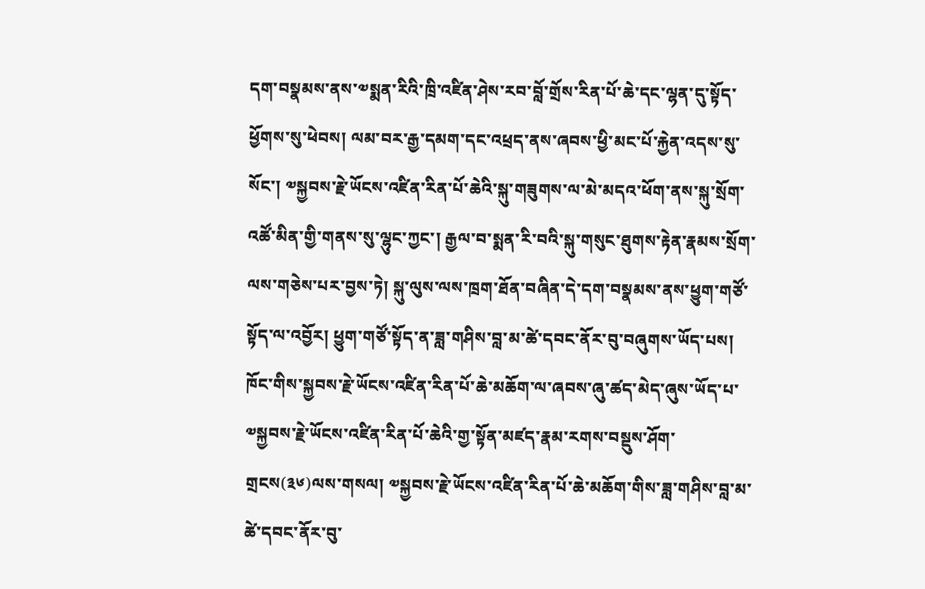དག་བསྣམས་ནས་༧སྨན་རིའི་ཁྲི་འཛིན་ཤེས་རབ་བློ་གྲོས་རིན་པོ་ཆེ་དང་ལྷན་དུ་སྟོད་ཕྱོགས་སུ་ཕེབས། ལམ་བར་རྒྱ་དམག་དང་འཕྲད་ནས་ཞབས་ཕྱི་མང་པོ་རྐྱེན་འདས་སུ་སོང་། ༧སྐྱབས་རྗེ་ཡོངས་འཛིན་རིན་པོ་ཆེའི་སྐུ་གཟུགས་ལ་མེ་མདའ་ཕོག་ནས་སྐུ་སྲོག་འཚོ་མིན་གྱི་གནས་སུ་ལྷུང་ཀྱང་། རྒྱལ་བ་སྨན་རི་བའི་སྐུ་གསུང་ཐུགས་རྟེན་རྣམས་སྲོག་ལས་གཅེས་པར་བྱས་ཏེ། སྐུ་ལུས་ལས་ཁྲག་ཐོན་བཞིན་དེ་དག་བསྣམས་ནས་ཕྱུག་གཙོ་སྟོད་ལ་འབྱོར། ཕྱུག་གཙོ་སྟོད་ན་ཟླ་གཤིས་བླ་མ་ཚེ་དབང་ནོར་བུ་བཞུགས་ཡོད་པས། ཁོང་གིས་སྐྱབས་རྗེ་ཡོངས་འཛིན་རིན་པོ་ཆེ་མཆོག་ལ་ཞབས་ཞུ་ཚད་མེད་ཞུས་ཡོད་པ་༧སྐྱབས་རྗེ་ཡོངས་འཛིན་རིན་པོ་ཆེའི་གྱ་སྟོན་མཛད་རྣམ་རགས་བསྡུས་ཤོག་གྲངས(༣༦)ལས་གསལ། ༧སྐྱབས་རྗེ་ཡོངས་འཛིན་རིན་པོ་ཆེ་མཆོག་གིས་ཟླ་གཤིས་བླ་མ་ཚེ་དབང་ནོར་བུ་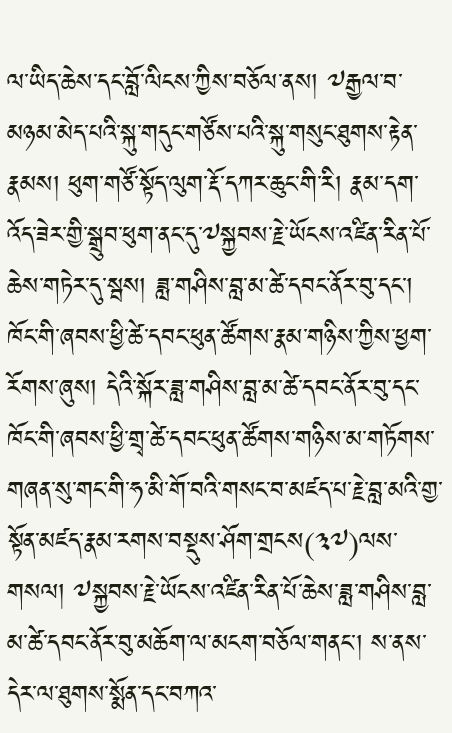ལ་ཡིད་ཆེས་དང་བློ་ལིངས་ཀྱིས་བཅོལ་ནས། ༧རྒྱལ་བ་མཉམ་མེད་པའི་སྐུ་གདུང་གཙོས་པའི་སྐུ་གསུང་ཐུགས་རྟེན་རྣམས། ཕུག་གཙོ་སྟོད་ལུག་རྡོ་དཀར་ཆུང་གི་རི། རྣམ་དག་འོད་ཟེར་གྱི་སྒྲུབ་ཕུག་ནང་དུ་༧སྐྱབས་རྗེ་ཡོངས་འཛིན་རིན་པོ་ཆེས་གཏེར་དུ་སྦས། ཟླ་གཤིས་བླ་མ་ཚེ་དབང་ནོར་བུ་དང་། ཁོང་གི་ཞབས་ཕྱི་ཚེ་དབང་ཕུན་ཚོགས་རྣམ་གཉིས་ཀྱིས་ཕྱག་རོགས་ཞུས། དེའི་སྐོར་ཟླ་གཤིས་བླ་མ་ཚེ་དབང་ནོར་བུ་དང་ཁོང་གི་ཞབས་ཕྱི་གྲྭ་ཚེ་དབང་ཕུན་ཚོགས་གཉིས་མ་གཏོགས་གཞན་སུ་གང་གི་ཧ་མི་གོ་བའི་གསང་བ་མཛད་པ་རྗེ་བླ་མའི་གྱ་སྟོན་མཛད་རྣམ་རགས་བསྡུས་ཤོག་གྲངས(༣༧)ལས་གསལ། ༧སྐྱབས་རྗེ་ཡོངས་འཛིན་རིན་པོ་ཆེས་ཟླ་གཤིས་བླ་མ་ཚེ་དབང་ནོར་བུ་མཆོག་ལ་མངག་བཅོལ་གནང་། ས་ནས་དེར་ལ་ཐུགས་སྨོན་དང་བཀའ་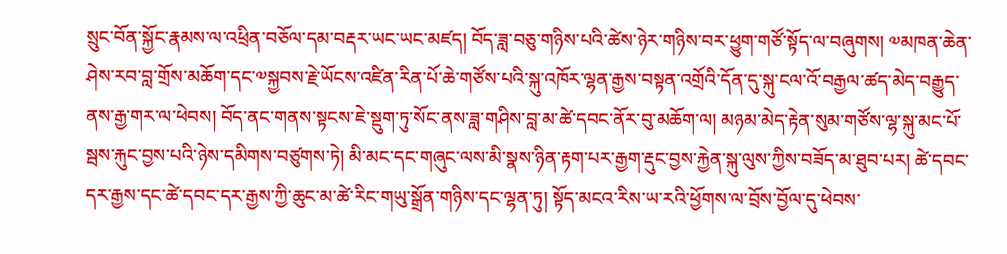སྲུང་བོན་སྐྱོང་རྣམས་ལ་འཕྲིན་བཅོལ་དམ་བརྡར་ཡང་ཡང་མཛད། བོད་ཟླ་བཅུ་གཉིས་པའི་ཚེས་ཉེར་གཉིས་བར་ཕྱུག་གཙོ་སྟོད་ལ་བཞུགས། ༧མཁན་ཆེན་ཤེས་རབ་བླ་གྲོས་མཆོག་དང་༧སྐྱབས་རྗེ་ཡོངས་འཛིན་རིན་པོ་ཆེ་གཙོས་པའི་སྐུ་འཁོར་ལྷན་རྒྱས་བསྟན་འགྲོའི་དོན་དུ་སྐུ་ངལ་འོ་བརྒྱལ་ཚད་མེད་བརྒྱུད་ནས་རྒྱ་གར་ལ་ཕེབས། བོད་ནང་གནས་སྟངས་ཇེ་སྡུག་ཏུ་སོང་ནས་ཟླ་གཤིས་བླ་མ་ཚེ་དབང་ནོར་བུ་མཆོག་ལ། མཉམ་མེད་རྟེན་སུམ་གཙོས་ལྷ་སྐུ་མང་པོ་སྦས་རྐུང་བྱས་པའི་ཉེས་དམིགས་བཙུགས་ཏེ། མི་མང་དང་གཞུང་ལས་མི་སྣས་ཉིན་རྟག་པར་རྒྱག་རྡུང་བྱས་རྐྱེན་སྐུ་ལུས་ཀྱིས་བཟོད་མ་ཐུབ་པར། ཚེ་དབང་དར་རྒྱས་དང་ཚེ་དབང་དར་རྒྱས་ཀྱི་ཆུང་མ་ཚེ་རིང་གཡུ་སྒྲོན་གཉིས་དང་ལྷན་ཏུ། སྟོད་མངའ་རིས་ཡ་རའི་ཕྱོགས་ལ་བྲོས་བྱོལ་དུ་ཕེབས་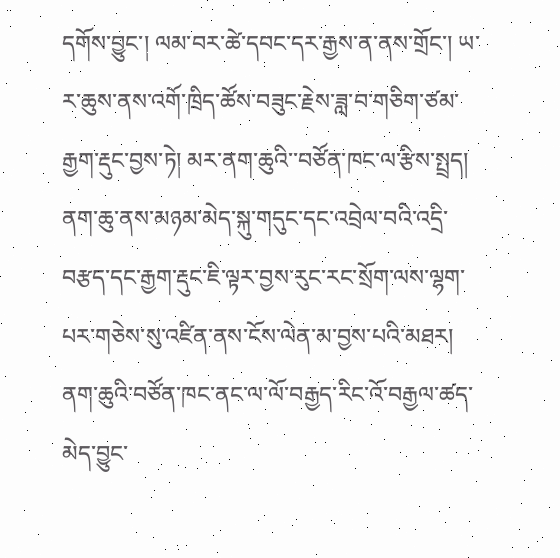དགོས་བྱུང་། ལམ་བར་ཚེ་དབང་དར་རྒྱས་ན་ནས་གྲོང་། ཡ་ར་ཆུས་ནས་འགོ་ཁྲིད་ཚོས་བཟུང་རྗེས་ཟླ་བ་གཅིག་ཙམ་རྒྱག་རྡུང་བྱས་ཏེ། མར་ནག་ཆུའི་་བཙོན་ཁང་ལ་རྩིས་སྤྲད། ནག་ཆུ་ནས་མཉམ་མེད་སྐུ་གདུང་དང་འབྲེལ་བའི་འདྲི་བརྩད་དང་རྒྱག་རྡུང་ཇི་ལྟར་བྱས་རུང་རང་སྲོག་ལས་ལྷག་པར་གཅེས་སུ་འཛིན་ནས་ངོས་ལེན་མ་བྱས་པའི་མཐར། ནག་ཆུའི་བཙོན་ཁང་ནང་ལ་ལོ་བརྒྱད་རིང་འོ་བརྒྱལ་ཚད་མེད་བྱུང་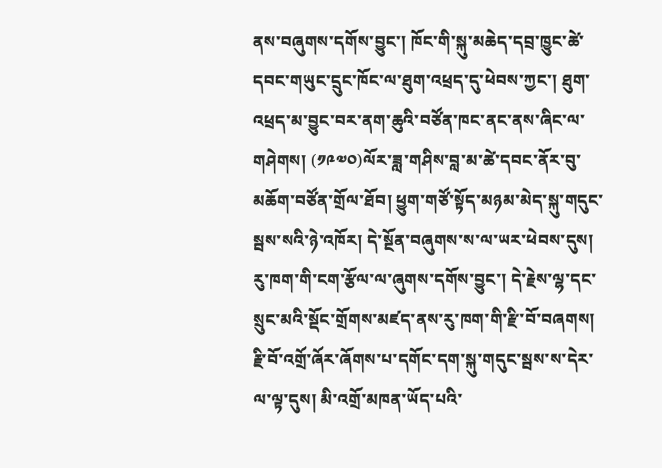ནས་བཞུགས་དགོས་བྱུང་། ཁོང་གི་སྐུ་མཆེད་དབྲ་ཁྱུང་ཚེ་དབང་གཡུང་དྲུང་ཁོང་ལ་ཐུག་འཕྲད་དུ་ཕེབས་ཀྱང་། ཐུག་འཕྲད་མ་བྱུང་བར་ནག་ཆུའི་བཙོན་ཁང་ནང་ནས་ཞིང་ལ་གཤེགས། (༡༩༧༠)ལོར་ཟླ་གཤིས་བླ་མ་ཚེ་དབང་ནོར་བུ་མཆོག་བཙོན་གྲོལ་ཐོབ། ཕྱུག་གཙོ་སྟོད་མཉམ་མེད་སྐུ་གདུང་སྦས་སའི་ཉེ་འཁོར། དེ་སྔོན་བཞུགས་ས་ལ་ཡར་ཕེབས་དུས། རུ་ཁག་གི་ངག་རྩོལ་ལ་ཞུགས་དགོས་བྱུང་། དེ་རྗེས་ལྷ་དང་སྲུང་མའི་སྡོང་གྲོགས་མཛད་ནས་རུ་ཁག་གི་རྫི་བོ་བཞགས། རྗི་བོ་འགྲོ་ཞོར་ཞོགས་པ་དགོང་དག་སྐུ་གདུང་སྦས་ས་དེར་ལ་ལྟ་དུས། མི་འགྲོ་མཁན་ཡོད་པའི་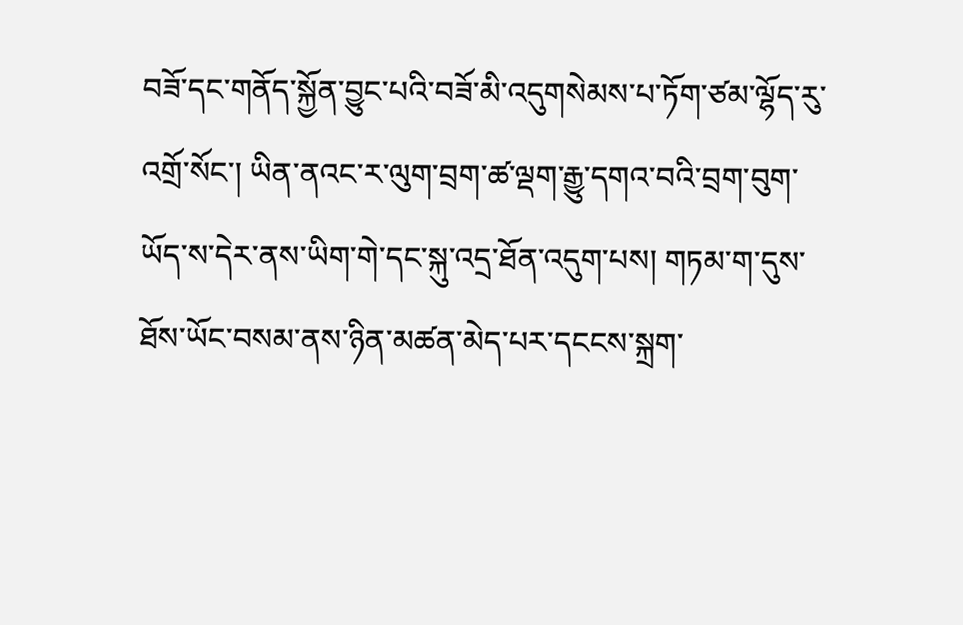བཟོ་དང་གནོད་སྐྱོན་བྱུང་པའི་བཟོ་མི་འདུགསེམས་པ་ཏོག་ཙམ་ལྷོད་རུ་འགྲོ་སོང་། ཡིན་ནའང་ར་ལུག་བྲག་ཚ་ལྡག་རྒྱུ་དགའ་བའི་བྲག་བུག་ཡོད་ས་དེར་ནས་ཡིག་གེ་དང་སྐུ་འདྲ་ཐོན་འདུག་པས། གཏམ་ག་དུས་ཐོས་ཡོང་བསམ་ནས་ཉིན་མཚན་མེད་པར་དངངས་སྐྲག་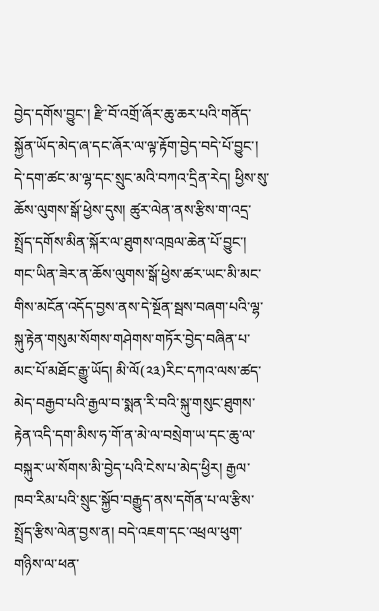བྱེད་དགོས་བྱུང་། རྫི་བོ་འགྲོ་ཞོར་ཆུ་ཆར་པའི་གནོད་སྐྱོན་ཡོད་མེད་ཞ་དང་ཞོར་ལ་ལྟ་རྟོག་བྱེད་བདེ་པོ་བྱུང་། དེ་དག་ཚང་མ་ལྷ་དང་སྲུང་མའི་བཀའ་དྲིན་རེད། ཕྱིས་སུ་ཆོས་ལུགས་སྒོ་ཕྱེས་དུས། ཚུར་ལེན་ནས་རྩིས་ག་འདྲ་སྤྲོད་དགོས་མིན་སྐོར་ལ་ཐུགས་འཁྲལ་ཆེན་པོ་བྱུང་། གང་ཡིན་ཟེར་ན་ཆོས་ལུགས་སྒོ་ཕྱེས་ཚར་ཡང་མི་མང་གིས་མངོན་འདོད་བྱས་ནས་དེ་སྔོན་སྦས་བཞག་པའི་ལྷ་སྐུ་རྟེན་གསུམ་སོགས་གཤེགས་གཏོར་བྱེད་བཞིན་པ་མང་པོ་མཐོང་རྒྱུ་ཡོད། མི་ལོ(༢༣)རིང་དཀའ་ལས་ཚད་མེད་བརྒྱབ་པའི་རྒྱལ་བ་སྨན་རི་བའི་སྐུ་གསུང་ཐུགས་རྟེན་འདི་དག་མིས་ཧ་གོ་ན་མེ་ལ་བསྲེག་ཡ་དང་ཆུ་ལ་བསྐུར་ཡ་སོགས་མི་བྱེད་པའི་ངེས་པ་མེད་ཕྱིར། རྒྱལ་ཁབ་རིམ་པའི་སྲུང་སྐྱོབ་བརྒྱུད་ནས་དགོན་པ་ལ་རྩིས་སྤྲོད་རྩིས་ལེན་བྱས་ན། བདེ་འཇག་དང་འཕྲལ་ཕུག་གཉིས་ལ་ཕན་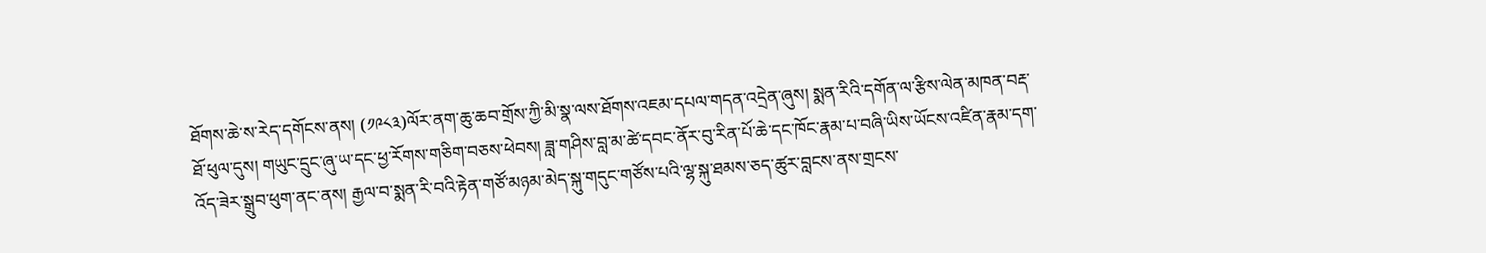ཐོགས་ཆེ་ས་རེད་དགོངས་ནས། (༡༩༨༣)ལོར་ནག་ཆུ་ཆབ་གྲོས་ཀྱི་མི་སྣ་ལས་ཐོགས་འཇམ་དཔལ་གདན་འདྲེན་ཞུས། སྨན་རིའི་དགོན་ལ་རྩིས་ལེན་མཁན་བརྡ་ཐོ་ཕུལ་དུས། གཡུང་དྲུང་ཞུ་ཡ་དང་ཕྱ་རོགས་གཅིག་བཅས་ཕེབས། ཟླ་གཤིས་བླ་མ་ཚེ་དབང་ནོར་བུ་རིན་པོ་ཆེ་དང་ཁོང་རྣམ་པ་བཞི་ཡིས་ཡོངས་འཛིན་རྣམ་དག་འོད་ཟེར་སྒྲུབ་ཕུག་ནང་ནས། རྒྱལ་བ་སྨན་རི་བའི་རྟེན་གཙོ་མཉམ་མེད་སྐུ་གདུང་གཙོས་པའི་ལྷ་སྐུ་ཐམས་ཅད་ཚུར་བླངས་ནས་གྲངས་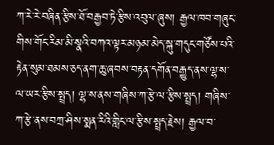ཀ་རེ་རེ་བཞིན་རྩིས་ཐོ་བརྒྱབ་ཏེ་རྩིས་འབུལ་ཞུས། རྒྱལ་ཁབ་གཞུང་གིས་གོང་རིམ་མི་སྣའི་བཀའ་ལྟར་མཉམ་མེད་སྐུ་གདུང་གཙོས་པའི་རྟེན་སུམ་ཐམས་ཅད་ནག་ཆུ་ཞབས་བརྟན་དགོན་བརྒྱུད་ནས་ལྷ་ས་ལ་ཡར་རྩིས་སྤྲད། ལྷ་ས་ནས་གཞིས་ཀ་རྩེ་ལ་རྩིས་སྤྲད། གཞིས་ཀ་རྩེ་ནས་བཀྲ་ཤིས་སྨན་རིའི་གླིང་ལ་རྩིས་སྤྲད་རྗེས། རྒྱལ་བ་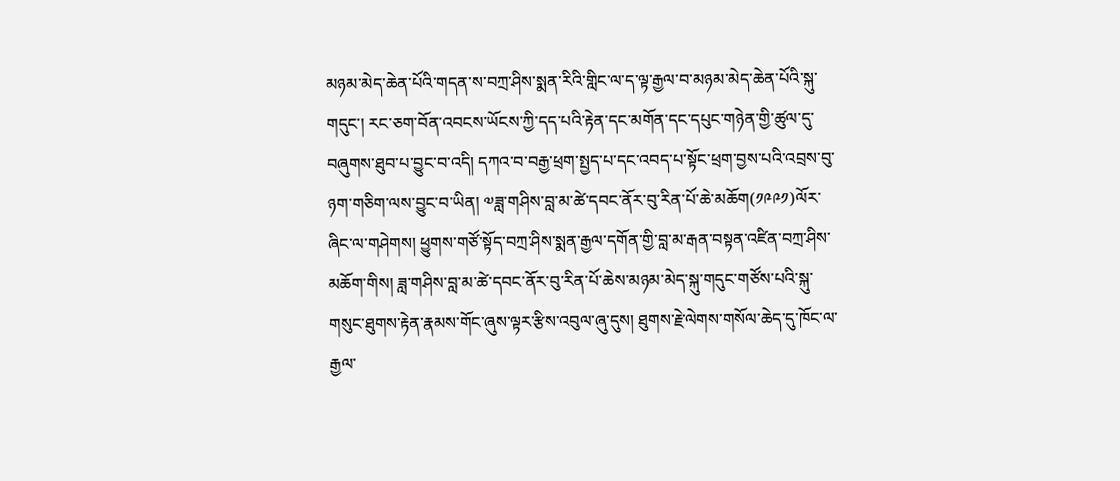མཉམ་མེད་ཆེན་པོའི་གདན་ས་བཀྲ་ཤིས་སྨན་རིའི་གླིང་ལ་ད་ལྟ་རྒྱལ་བ་མཉམ་མེད་ཆེན་པོའི་སྐུ་གདུང་། རང་ཅག་བོན་འབངས་ཡོངས་ཀྱི་དད་པའི་རྟེན་དང་མགོན་དང་དཔུང་གཉེན་གྱི་ཚུལ་དུ་བཞུགས་ཐུབ་པ་བྱུང་བ་འདི། དཀའ་བ་བརྒྱ་ཕྲག་སྤྱད་པ་དང་འབད་པ་སྟོང་ཕྲག་བྱས་པའི་འབྲས་བུ་ཉག་གཅིག་ལས་བྱུང་བ་ཡིན། ༧ཟླ་གཤིས་བླ་མ་ཚེ་དབང་ནོར་བུ་རིན་པོ་ཆེ་མཆོག(༡༩༩༡)ལོར་ཞིང་ལ་གཤེགས། ཕྱུགས་གཙོ་སྟོད་བཀྲ་ཤིས་སྨན་རྒྱལ་དགོན་གྱི་བླ་མ་རྒན་བསྟན་འཛིན་བཀྲ་ཤིས་མཆོག་གིས། ཟླ་གཤིས་བླ་མ་ཚེ་དབང་ནོར་བུ་རིན་པོ་ཆེས་མཉམ་མེད་སྐུ་གདུང་གཙོས་པའི་སྐུ་གསུང་ཐུགས་རྟེན་རྣམས་གོང་ཞུས་ལྟར་རྩིས་འབུལ་ཞུ་དུས། ཐུགས་རྗེ་ལེགས་གསོལ་ཆེད་དུ་ཁོང་ལ་རྒྱལ་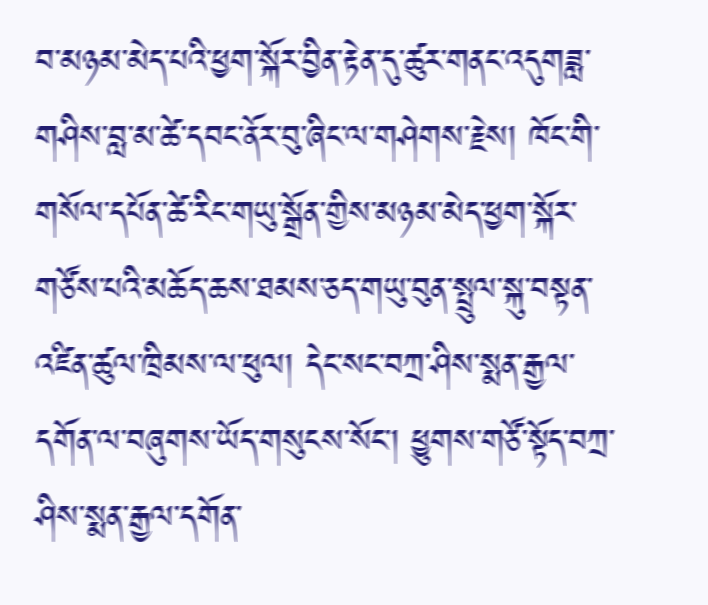བ་མཉམ་མེད་པའི་ཕྱག་སྐོར་བྱིན་རྟེན་དུ་ཚུར་གནང་འདུགཟླ་གཤིས་བླ་མ་ཚེ་དབང་ནོར་བུ་ཞིང་ལ་གཤེགས་རྗེས། ཁོང་གི་གསོལ་དཔོན་ཚེ་རིང་གཡུ་སྒྲོན་གྱིས་མཉམ་མེད་ཕྱག་སྐོར་གཙོས་པའི་མཆོད་ཆས་ཐམས་ཅད་གཡུ་བུན་སྤྲུལ་སྐུ་བསྟན་འཛིན་ཚུལ་ཁྲིམས་ལ་ཕུལ། དེང་སང་བཀྲ་ཤིས་སྨན་རྒྱལ་དགོན་ལ་བཞུགས་ཡོད་གསུངས་སོང་། ཕྱུགས་གཙོ་སྟོད་བཀྲ་ཤིས་སྨན་རྒྱལ་དགོན་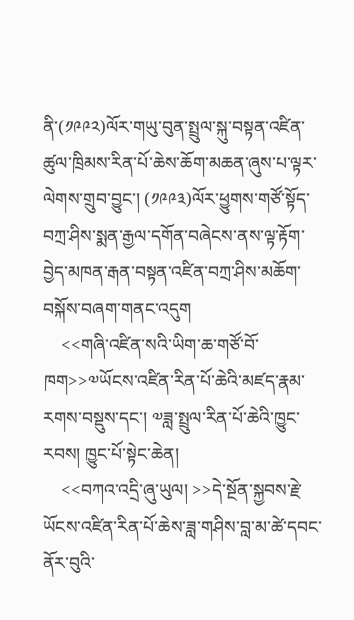ནི་(༡༩༩༢)ལོར་གཡུ་བུན་སྤྲུལ་སྐུ་བསྟན་འཛིན་ཚུལ་ཁྲིམས་རིན་པོ་ཆེས་ཆོག་མཆན་ཞུས་པ་ལྟར་ལེགས་གྲུབ་བྱུང་། (༡༩༩༣)ལོར་ཕྱུགས་གཙོ་སྟོད་བཀྲ་ཤིས་སྨན་རྒྱལ་དགོན་བཞེངས་ནས་ལྟ་རྟོག་བྱེད་མཁན་རྒན་བསྟན་འཛིན་བཀྲ་ཤིས་མཆོག་བསྐོས་བཞག་གནང་འདུག
    <<གཞི་འཛིན་སའི་ཡིག་ཆ་གཙོ་བོ་ཁག>>༧ཡོངས་འཛིན་རིན་པོ་ཆེའི་མཛད་རྣམ་རགས་བསྡུས་དང་། ༧ཟླ་སྤྲུལ་རིན་པོ་ཆེའི་ཁྱུང་རབས། ཁྱུང་པོ་སྟེང་ཆེན།
    <<བཀའ་འདྲི་ཞུ་ཡུལ། >>དེ་སྔོན་སྐྱབས་རྗེ་ཡོངས་འཛིན་རིན་པོ་ཆེས་ཟླ་གཤིས་བླ་མ་ཚེ་དབང་ནོར་བུའི་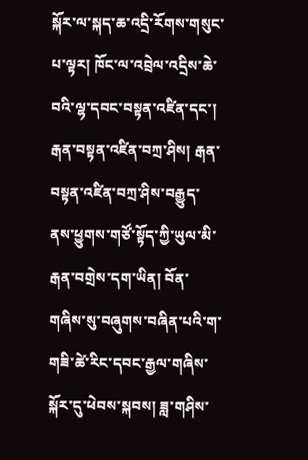སྐོར་ལ་སྐད་ཆ་འདྲི་རོགས་གསུང་པ་ལྟར། ཁོང་ལ་འབྲེལ་འདྲིས་ཆེ་བའི་ལྷ་དབང་བསྟན་འཛིན་དང་། རྒན་བསྟན་འཛིན་བཀྲ་ཤིས། རྒན་བསྟན་འཛིན་བཀྲ་ཤིས་བརྒྱུད་ནས་ཕྱུགས་གཙོ་སྟོད་ཀྱི་ཡུལ་མི་རྒན་བགྲེས་དག་ཡིན། བོན་གཞིས་སུ་བཞུགས་བཞིན་པའི་ག་གཟི་ཚེ་རིང་དབང་རྒྱལ་གཞིས་སྐོར་དུ་ཕེབས་སྐབས། ཟླ་གཤིས་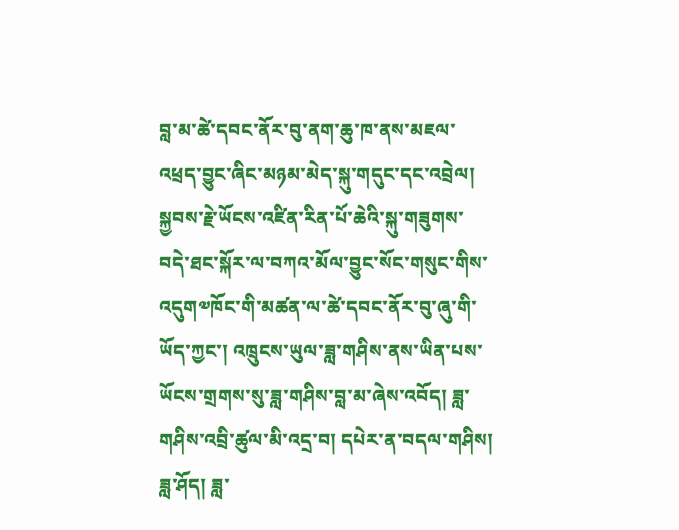བླ་མ་ཚེ་དབང་ནོར་བུ་ནག་ཆུ་ཁ་ནས་མཇལ་འཕྲད་བྱུང་ཞིང་མཉམ་མེད་སྐུ་གདུང་དང་འབྲེལ། སྐྱབས་རྗེ་ཡོངས་འཛིན་རིན་པོ་ཆེའི་སྐུ་གཟུགས་བདེ་ཐང་སྐོར་ལ་བཀའ་མོལ་བྱུང་སོང་གསུང་གིས་འདུག༧ཁོང་གི་མཚན་ལ་ཚེ་དབང་ནོར་བུ་ཞུ་གི་ཡོད་ཀྱང་། འཁྲུངས་ཡུལ་ཟླ་གཤིས་ནས་ཡིན་པས་ཡོངས་གྲགས་སུ་ཟླ་གཤིས་བླ་མ་ཞེས་འབོད། ཟླ་གཤིས་འབྲི་ཚུལ་མི་འདྲ་བ། དཔེར་ན་བདལ་གཤིས། ཟླ་ཤོད། ཟླ་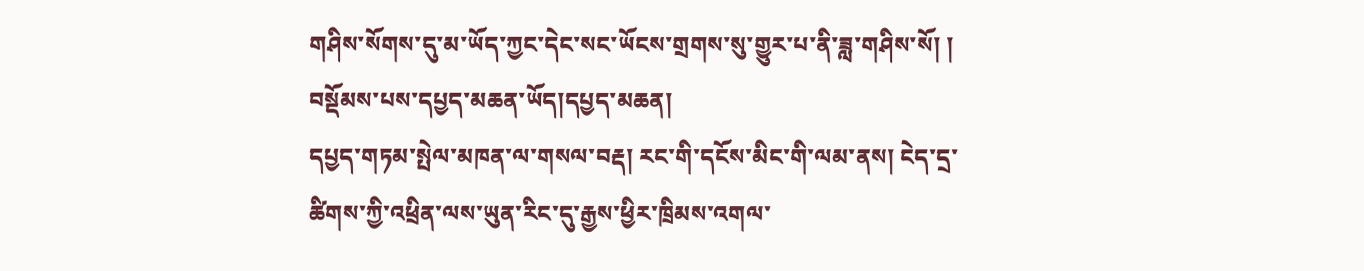གཤིས་སོགས་དུ་མ་ཡོད་ཀྱང་དེང་སང་ཡོངས་གྲགས་སུ་གྱུར་པ་ནི་ཟླ་གཤིས་སོ། །
བསྡོམས་པས་དཔྱད་མཆན་ཡོད།དཔྱད་མཆན།
དཔྱད་གཏམ་སྤེལ་མཁན་ལ་གསལ་བརྡ། རང་གི་དངོས་མིང་གི་ལམ་ནས། ངེད་དྲ་ཚིགས་ཀྱི་འཕྲིན་ལས་ཡུན་རིང་དུ་རྒྱས་ཕྱིར་ཁྲིམས་འགལ་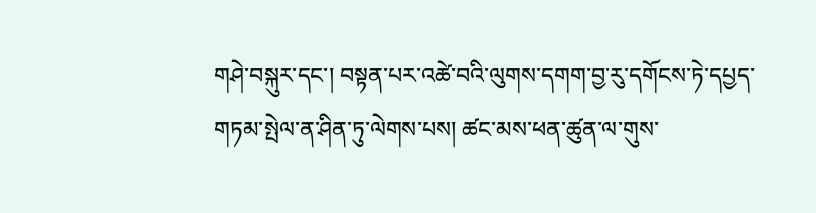གཤེ་བསྐུར་དང་། བསྟན་པར་འཚེ་བའི་ལུགས་དགག་བྱ་རུ་དགོངས་ཏེ་དཔྱད་གཏམ་སྤེལ་ན་ཤིན་ཏུ་ལེགས་པས། ཚང་མས་ཕན་ཚུན་ལ་གུས་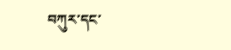བཀུར་དང་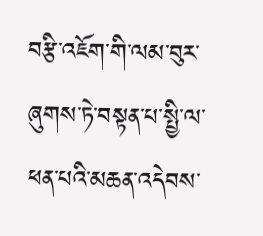བརྩི་འཇོག་གི་ལམ་བུར་ཞུགས་ཏེ་བསྟན་པ་སྤྱི་ལ་ཕན་པའི་མཆན་འདེབས་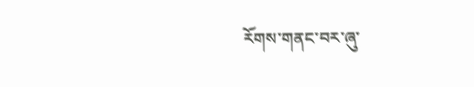རོགས་གནང་བར་ཞུ་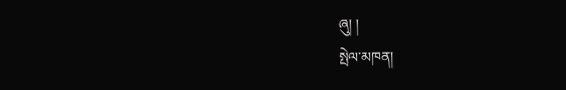ཞུ། །
སྤེལ་མཁན།